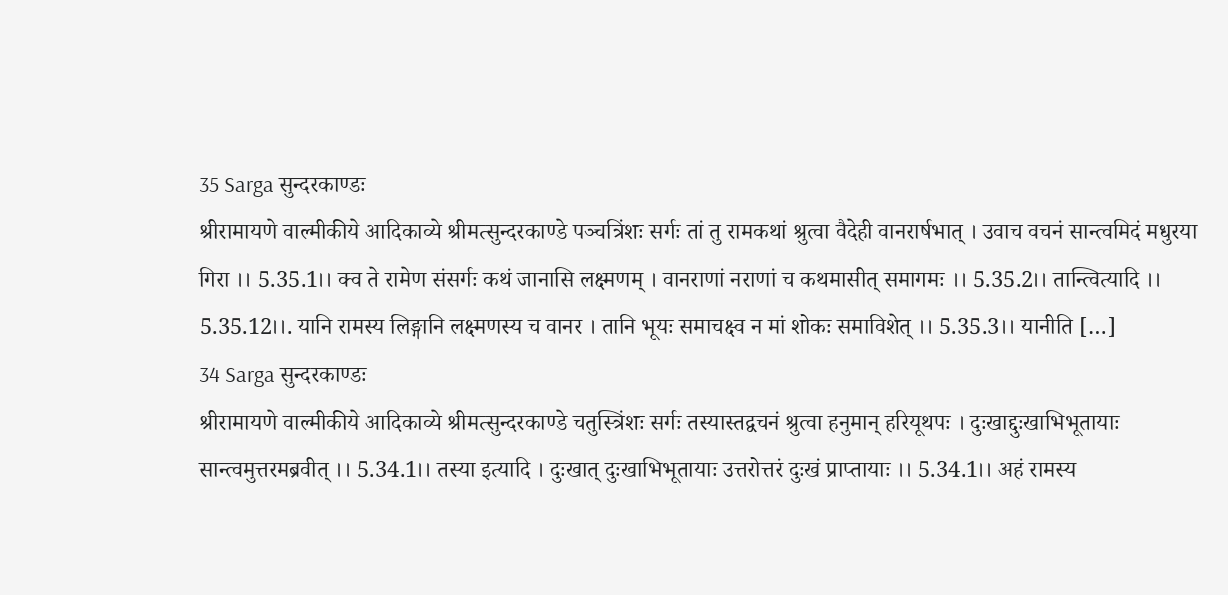35 Sarga सुन्दरकाण्डः
श्रीरामायणे वाल्मीकीये आदिकाव्ये श्रीमत्सुन्दरकाण्डे पञ्चत्रिंशः सर्गः तां तु रामकथां श्रुत्वा वैदेही वानरार्षभात् । उवाच वचनं सान्त्वमिदं मधुरया गिरा ।। 5.35.1।। क्व ते रामेण संसर्गः कथं जानासि लक्ष्मणम् । वानराणां नराणां च कथमासीत् समागमः ।। 5.35.2।। तान्त्वित्यादि ।। 5.35.12।।. यानि रामस्य लिङ्गानि लक्ष्मणस्य च वानर । तानि भूयः समाचक्ष्व न मां शोकः समाविशेत् ।। 5.35.3।। यानीति […]
34 Sarga सुन्दरकाण्डः
श्रीरामायणे वाल्मीकीये आदिकाव्ये श्रीमत्सुन्दरकाण्डे चतुस्त्रिंशः सर्गः तस्यास्तद्वचनं श्रुत्वा हनुमान् हरियूथपः । दुःखाद्दुःखाभिभूतायाः सान्त्वमुत्तरमब्रवीत् ।। 5.34.1।। तस्या इत्यादि । दुःखात् दुःखाभिभूतायाः उत्तरोत्तरं दुःखं प्राप्तायाः ।। 5.34.1।। अहं रामस्य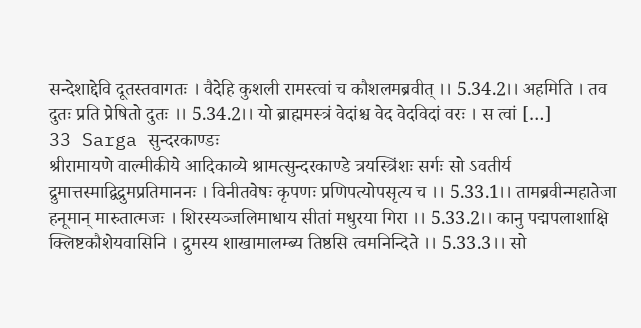सन्देशाद्देवि दूतस्तवागतः । वैदेहि कुशली रामस्त्वां च कौशलमब्रवीत् ।। 5.34.2।। अहमिति । तव दुतः प्रति प्रेषितो दुतः ।। 5.34.2।। यो ब्राह्ममस्त्रं वेदांश्च वेद वेदविदां वरः । स त्वां […]
33 Sarga सुन्दरकाण्डः
श्रीरामायणे वाल्मीकीये आदिकाव्ये श्रामत्सुन्दरकाण्डे त्रयस्त्रिंशः सर्गः सो ऽवतीर्य द्रुमात्तस्माद्विद्रुमप्रतिमाननः । विनीतवेषः कृपणः प्रणिपत्योपसृत्य च ।। 5.33.1।। तामब्रवीन्महातेजा हनूमान् मारुतात्मजः । शिरस्यञ्जलिमाधाय सीतां मधुरया गिरा ।। 5.33.2।। कानु पद्मपलाशाक्षि क्लिष्टकौशेयवासिनि । द्रुमस्य शाखामालम्ब्य तिष्ठसि त्वमनिन्दिते ।। 5.33.3।। सो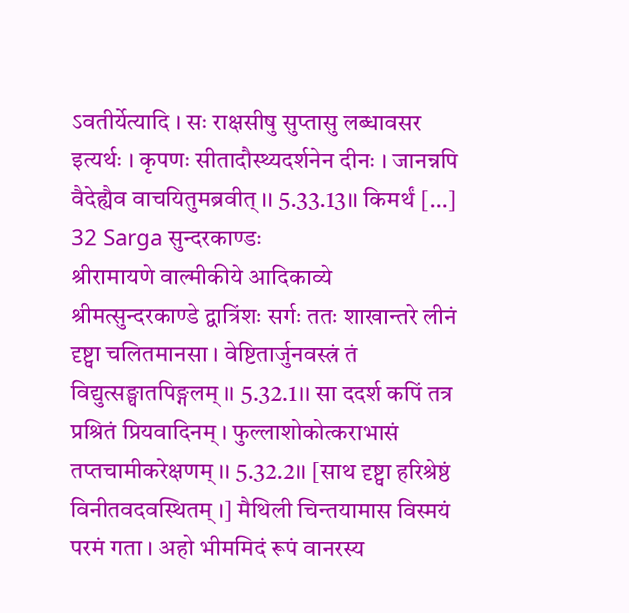ऽवतीर्येत्यादि । सः राक्षसीषु सुप्तासु लब्धावसर इत्यर्थः । कृपणः सीतादौस्थ्यदर्शनेन दीनः । जानन्नपि वैदेह्यैव वाचयितुमब्रवीत् ।। 5.33.13।। किमर्थं […]
32 Sarga सुन्दरकाण्डः
श्रीरामायणे वाल्मीकीये आदिकाव्ये श्रीमत्सुन्दरकाण्डे द्वात्रिंशः सर्गः ततः शाखान्तरे लीनं दृष्ट्वा चलितमानसा । वेष्टितार्जुनवस्त्रं तं विद्युत्सङ्घातपिङ्गलम् ।। 5.32.1।। सा ददर्श कपिं तत्र प्रश्रितं प्रियवादिनम् । फुल्लाशोकोत्कराभासं तप्तचामीकरेक्षणम् ।। 5.32.2।। [साथ दृष्ट्वा हरिश्रेष्ठं विनीतवदवस्थितम् ।] मैथिली चिन्तयामास विस्मयं परमं गता । अहो भीममिदं रूपं वानरस्य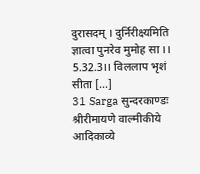दुरासदम् । दुर्निरीक्ष्यमिति ज्ञात्वा पुनरेव मुमोह सा ।। 5.32.3।। विललाप भृशं सीता […]
31 Sarga सुन्दरकाण्डः
श्रीरीमायणे वाल्मीकीये आदिकाव्ये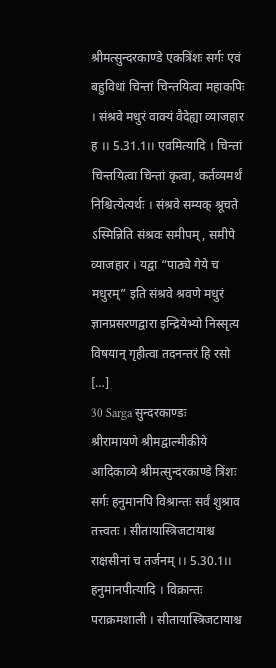श्रीमत्सुन्दरकाण्डे एकत्रिंशः सर्गः एवं बहुविधां चिन्तां चिन्तयित्वा महाकपिः । संश्रवे मधुरं वाक्यं वैदेह्या व्याजहार ह ।। 5.31.1।। एवमित्यादि । चिन्तां चिन्तयित्वा चिन्तां कृत्वा, कर्तव्यमर्थं निश्चित्येत्यर्थः । संश्रवे सम्यक् श्रूचते ऽस्मिन्निति संश्रवः समीपम्, समीपे व्याजहार । यद्वा “पाठ्ये गेये च मधुरम्” इति संश्रवे श्रवणे मधुरं ज्ञानप्रसरणद्वारा इन्द्रियेभ्यो निस्सृत्य विषयान् गृहीत्वा तदनन्तरं हि रसो […]
30 Sarga सुन्दरकाण्डः
श्रीरामायणे श्रीमद्वाल्मीकीये आदिकाव्ये श्रीमत्सुन्दरकाण्डे त्रिंशः सर्गः हनुमानपि विश्रान्तः सर्वं शुश्राव तत्त्वतः । सीतायास्त्रिजटायाश्च राक्षसीनां च तर्जनम् ।। 5.30.1।। हनुमानपीत्यादि । विक्रान्तः पराक्रमशाली । सीतायास्त्रिजटायाश्च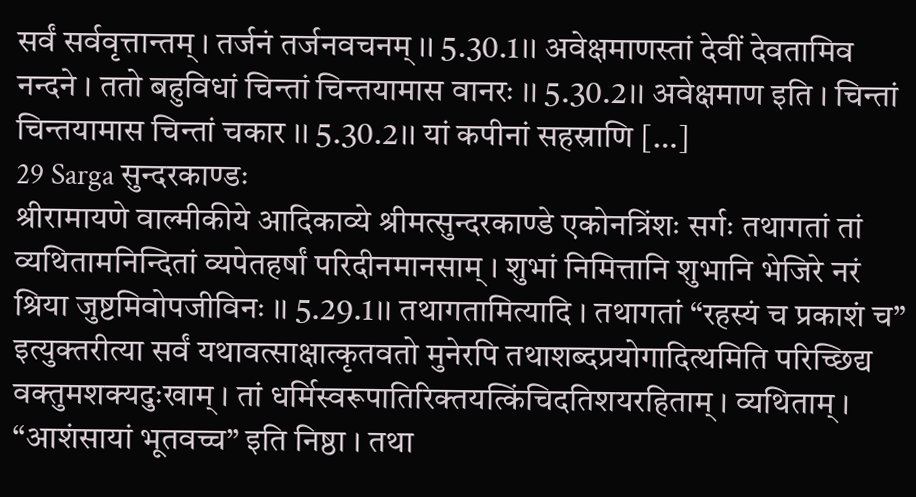सर्वं सर्ववृत्तान्तम् । तर्जनं तर्जनवचनम् ।। 5.30.1।। अवेक्षमाणस्तां देवीं देवतामिव नन्दने । ततो बहुविधां चिन्तां चिन्तयामास वानरः ।। 5.30.2।। अवेक्षमाण इति । चिन्तां चिन्तयामास चिन्तां चकार ।। 5.30.2।। यां कपीनां सहस्राणि […]
29 Sarga सुन्दरकाण्डः
श्रीरामायणे वाल्मीकीये आदिकाव्ये श्रीमत्सुन्दरकाण्डे एकोनत्रिंशः सर्गः तथागतां तां व्यथितामनिन्दितां व्यपेतहर्षां परिदीनमानसाम् । शुभां निमित्तानि शुभानि भेजिरे नरं श्रिया जुष्टमिवोपजीविनः ।। 5.29.1।। तथागतामित्यादि । तथागतां “रहस्यं च प्रकाशं च” इत्युक्तरीत्या सर्वं यथावत्साक्षात्कृतवतो मुनेरपि तथाशब्दप्रयोगादित्थमिति परिच्छिद्य वक्तुमशक्यदुःखाम् । तां धर्मिस्वरूपातिरिक्तयत्किंचिदतिशयरहिताम् । व्यथिताम् । “आशंसायां भूतवच्च” इति निष्ठा । तथा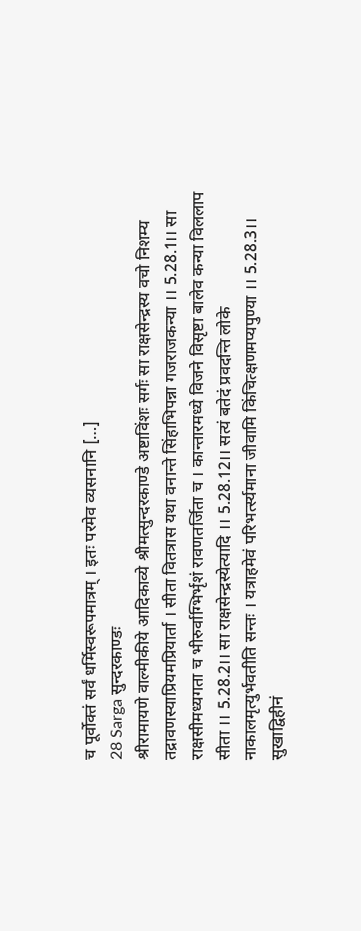च पूर्वोक्तं सर्वं धर्मिस्वरूपमात्रम् । इतः परमेव व्यसनानि […]
28 Sarga सुन्दरकाण्डः
श्रीरामायणे वाल्मीकीये आदिकाव्ये श्रीमत्सुन्दरकाण्डे अष्टाविंशः सर्गः सा राक्षसेन्द्रस्य वचो निशम्य तद्रावणस्याप्रियमप्रियार्ता । सीता वितत्रास यथा वनान्ते सिंहाभिपन्ना गजराजकन्या ।। 5.28.1।। सा राक्षसीमध्यगता च भीरुर्वाग्भिर्भृशं रावणतर्जिता च । कान्तारमध्ये विजने विसृष्टा बालेव कन्या विललाप सीता ।। 5.28.2।। सा राक्षसेन्द्रस्येत्यादि ।। 5.28.12।। सत्यं बतेदं प्रवदन्ति लोके नाकालमृत्युर्भवतीति सन्तः । यत्राहमेवं परिभर्त्स्यमाना जीवामि किंचित्क्षणमप्यपुण्या ।। 5.28.3।। सुखाद्विहीनं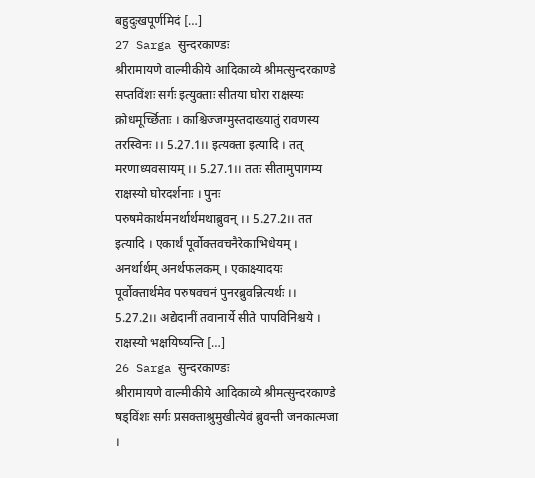बहुदुःखपूर्णमिदं […]
27 Sarga सुन्दरकाण्डः
श्रीरामायणे वाल्मीकीये आदिकाव्ये श्रीमत्सुन्दरकाण्डे सप्तविंशः सर्गः इत्युक्ताः सीतया घोरा राक्षस्यः क्रोधमूर्च्छिताः । काश्चिज्जग्मुस्तदाख्यातुं रावणस्य तरस्विनः ।। 5.27.1।। इत्यक्ता इत्यादि । तत् मरणाध्यवसायम् ।। 5.27.1।। ततः सीतामुपागम्य राक्षस्यो घोरदर्शनाः । पुनः परुषमेकार्थमनर्थार्थमथाब्रुवन् ।। 5.27.2।। तत इत्यादि । एकार्थं पूर्वोक्तवचनैरेकाभिधेयम् । अनर्थार्थम् अनर्थफलकम् । एकाक्ष्यादयः पूर्वोक्तार्थमेव परुषवचनं पुनरब्रुवन्नित्यर्थः ।। 5.27.2।। अद्येदानीं तवानार्ये सीते पापविनिश्चये । राक्षस्यो भक्षयिष्यन्ति […]
26 Sarga सुन्दरकाण्डः
श्रीरामायणे वाल्मीकीये आदिकाव्ये श्रीमत्सुन्दरकाण्डे षड्विंशः सर्गः प्रसक्ताश्रुमुखीत्येवं ब्रुवन्ती जनकात्मजा ।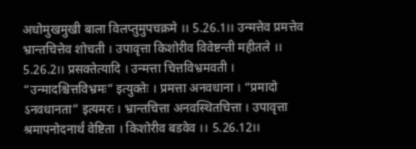अधोमुखमुखी बाला विलप्तुमुपचक्रमे ।। 5.26.1।। उन्मत्तेव प्रमत्तेव भ्रान्तचित्तेव शोचती । उपावृत्ता किशोरीव विवेष्टन्ती महीतले ।। 5.26.2।। प्रसक्तेत्यादि । उन्मत्ता चित्तविभ्रमवती । “उन्मादश्चित्तविभ्रमः” इत्युक्तेः । प्रमत्ता अनवधाना । “प्रमादो ऽनवधानता” इत्यमरः । भ्रान्तचित्ता अनवस्थितचित्ता । उपावृत्ता श्रमापनोदनार्थं वेष्टिता । किशोरीव बडवेव ।। 5.26.12।।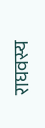राघवस्य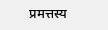प्रमत्तस्य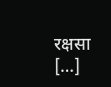रक्षसा […]